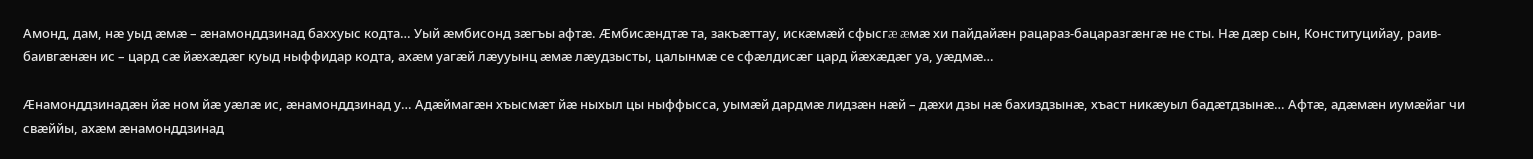Амонд, дам, нæ уыд æмæ – æнамонддзинад баххуыс кодта… Уый æмбисонд зæгъы афтæ. Æмбисæндтæ та, закъæттау, искæмæй сфысгæ æмæ хи пайдайæн рацараз-бацаразгæнгæ не сты. Нæ дæр сын, Конституцийау, раив-баивгæнæн ис – цард сæ йæхæдæг куыд ныффидар кодта, ахæм уагæй лæууынц æмæ лæудзысты, цалынмæ се сфæлдисæг цард йæхæдæг уа, уæдмæ…

Æнамонддзинадæн йæ ном йæ уæлæ ис, æнамонддзинад у… Адæймагæн хъысмæт йæ ныхыл цы ныффысса, уымæй дардмæ лидзæн нæй – дæхи дзы нæ бахиздзынæ, хъаст никæуыл бадæтдзынæ… Афтæ, адæмæн иумæйаг чи свæййы, ахæм æнамонддзинад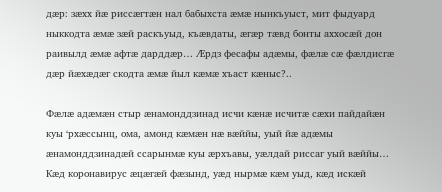дæр: зæхх йæ риссæгтæн нал бабыхста æмæ нынкъуыст, мит фыдуард ныккодта æмæ зæй раскъуыд, къæвдаты, æгæр тæвд бонты аххосæй дон раивылд æмæ афтæ дарддæр… Æрдз фесафы адæмы, фæлæ сæ фæлдисгæ дæр йæхæдæг скодта æмæ йыл кæмæ хъаст кæныс?..

Фæлæ адæмæн стыр æнамонддзинад исчи кæнæ исчитæ сæхи пайдайæн куы ‘рхæссынц, ома, амонд кæмæн нæ вæййы, уый йæ адæмы æнамонддзинадæй ссарынмæ куы æрхъавы, уæлдай риссаг уый вæййы… Кæд коронавирус æцæгæй фæзынд, уæд нырмæ кæм уыд, кæд искæй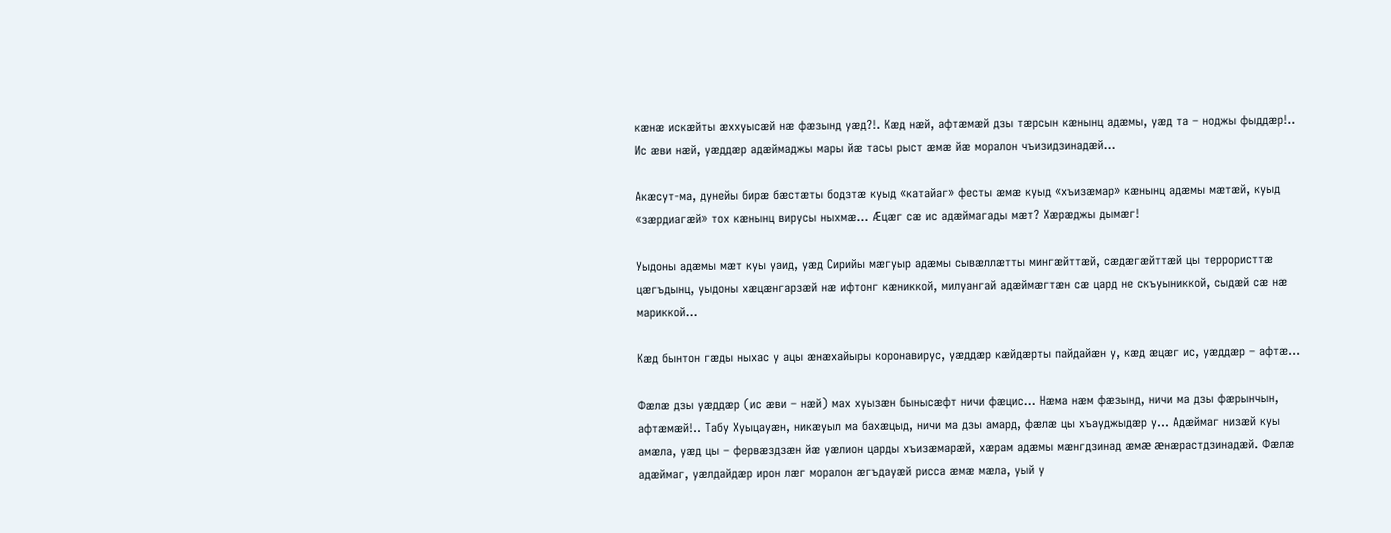кæнæ искæйты æххуысæй нæ фæзынд уæд?!. Кæд нæй, афтæмæй дзы тæрсын кæнынц адæмы, уæд та – ноджы фыддæр!.. Ис æви нæй, уæддæр адæймаджы мары йæ тасы рыст æмæ йæ моралон чъизидзинадæй…

Акæсут-ма, дунейы бирæ бæстæты бодзтæ куыд «катайаг» фесты æмæ куыд «хъизæмар» кæнынц адæмы мæтæй, куыд «зæрдиагæй» тох кæнынц вирусы ныхмæ… Æцæг сæ ис адæймагады мæт? Хæрæджы дымæг!

Уыдоны адæмы мæт куы уаид, уæд Сирийы мæгуыр адæмы сывæллæтты мингæйттæй, сæдæгæйттæй цы террористтæ цæгъдынц, уыдоны хæцæнгарзæй нæ ифтонг кæниккой, милуангай адæймæгтæн сæ цард не скъуыниккой, сыдæй сæ нæ мариккой…

Кæд бынтон гæды ныхас у ацы æнæхайыры коронавирус, уæддæр кæйдæрты пайдайæн у, кæд æцæг ис, уæддæр – афтæ…

Фæлæ дзы уæддæр (ис æви – нæй) мах хуызæн бынысæфт ничи фæцис… Нæма нæм фæзынд, ничи ма дзы фæрынчын, афтæмæй!.. Табу Хуыцауæн, никæуыл ма бахæцыд, ничи ма дзы амард, фæлæ цы хъауджыдæр у… Адæймаг низæй куы амæла, уæд цы – фервæздзæн йæ уæлион царды хъизæмарæй, хæрам адæмы мæнгдзинад æмæ æнæрастдзинадæй. Фæлæ адæймаг, уæлдайдæр ирон лæг моралон æгъдауæй рисса æмæ мæла, уый у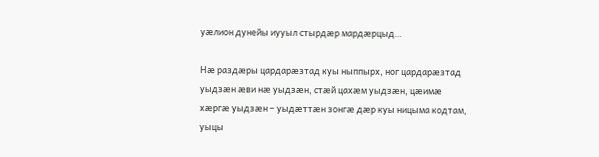уæлион дунейы иууыл стырдæр мардæрцыд…

Нæ раздæры цардарæзтад куы ныппырх, ног цардарæзтад уыдзæн æви нæ уыдзæн, стæй цахæм уыдзæн, цæимæ хæргæ уыдзæн – уыдæттæн зонгæ дæр куы ницыма кодтам, уыцы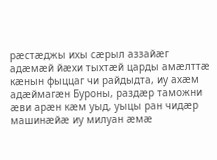рæстæджы ихы сæрыл аззайæг адæмæй йæхи тыхтæй царды амæлттæ кæнын фыццаг чи райдыдта, иу ахæм адæймагæн Буроны, раздæр таможни æви арæн кæм уыд, уыцы ран чидæр машинæйæ иу милуан æмæ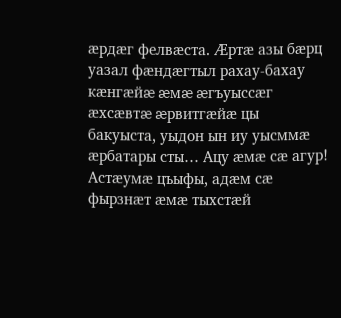æрдæг фелвæста. Æртæ азы бæрц уазал фæндæгтыл рахау-бахау кæнгæйæ æмæ æгъуыссæг æхсæвтæ æрвитгæйæ цы бакуыста, уыдон ын иу уысммæ æрбатары сты… Ацу æмæ сæ агур! Астæумæ цъыфы, адæм сæ фырзнæт æмæ тыхстæй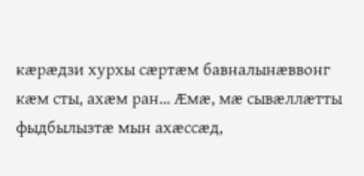кæрæдзи хурхы сæртæм бавналынæввонг кæм сты, ахæм ран… Æмæ, мæ сывæллæтты фыдбылызтæ мын ахæссæд,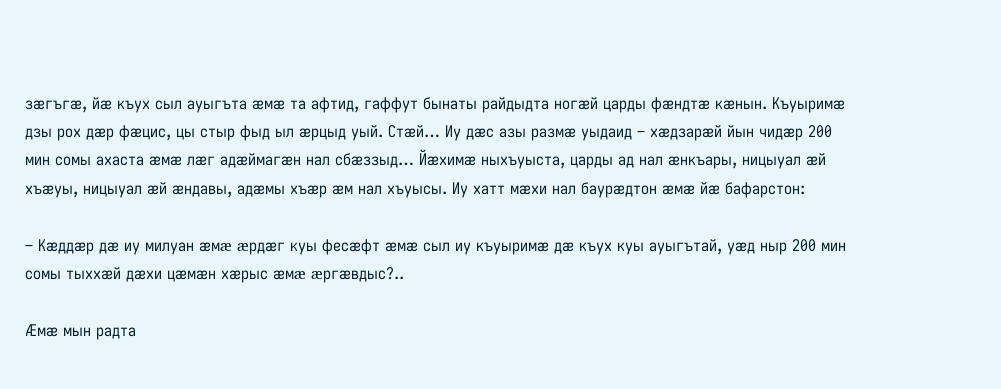зæгъгæ, йæ къух сыл ауыгъта æмæ та афтид, гаффут бынаты райдыдта ногæй царды фæндтæ кæнын. Къуыримæ дзы рох дæр фæцис, цы стыр фыд ыл æрцыд уый. Стæй… Иу дæс азы размæ уыдаид – хæдзарæй йын чидæр 200 мин сомы ахаста æмæ лæг адæймагæн нал сбæззыд… Йæхимæ ныхъуыста, царды ад нал æнкъары, ницыуал æй хъæуы, ницыуал æй æндавы, адæмы хъæр æм нал хъуысы. Иу хатт мæхи нал баурæдтон æмæ йæ бафарстон:

– Кæддæр дæ иу милуан æмæ æрдæг куы фесæфт æмæ сыл иу къуыримæ дæ къух куы ауыгътай, уæд ныр 200 мин сомы тыххæй дæхи цæмæн хæрыс æмæ æргæвдыс?..

Æмæ мын радта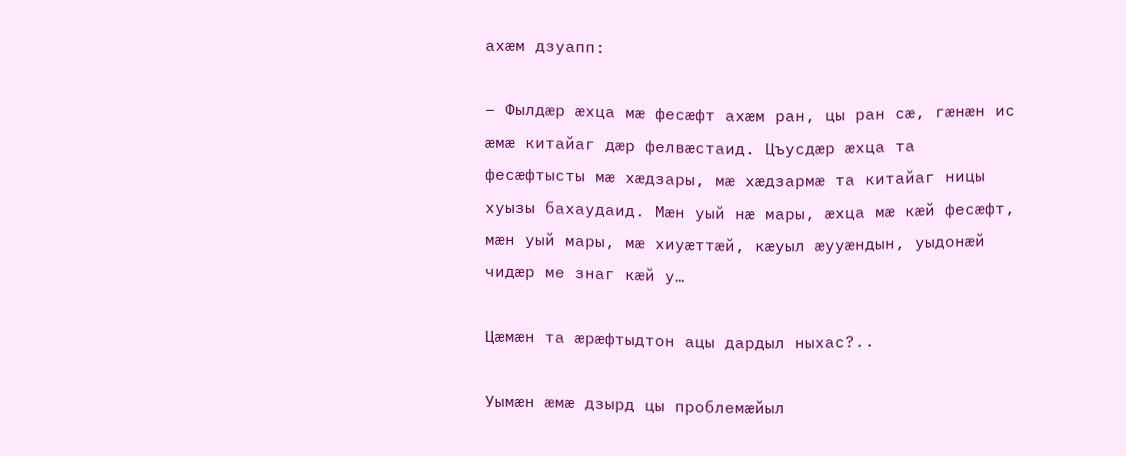ахæм дзуапп:

– Фылдæр æхца мæ фесæфт ахæм ран, цы ран сæ, гæнæн ис æмæ китайаг дæр фелвæстаид. Цъусдæр æхца та фесæфтысты мæ хæдзары, мæ хæдзармæ та китайаг ницы хуызы бахаудаид. Мæн уый нæ мары, æхца мæ кæй фесæфт, мæн уый мары, мæ хиуæттæй, кæуыл æууæндын, уыдонæй чидæр ме знаг кæй у…

Цæмæн та æрæфтыдтон ацы дардыл ныхас?..

Уымæн æмæ дзырд цы проблемæйыл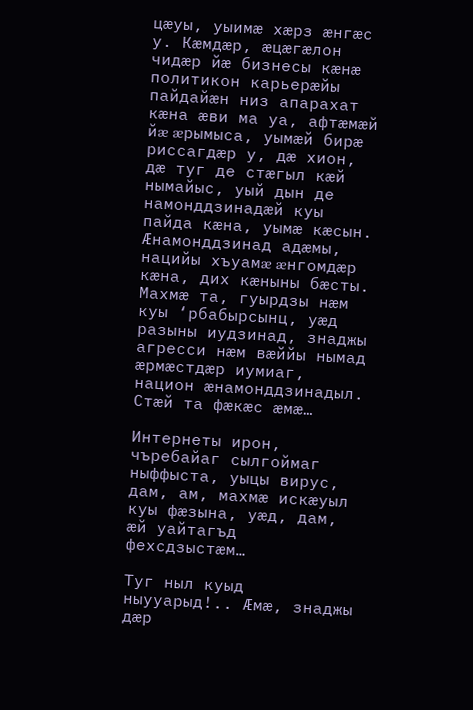цæуы, уыимæ хæрз æнгæс у. Кæмдæр, æцæгæлон чидæр йæ бизнесы кæнæ политикон карьерæйы пайдайæн низ апарахат кæна æви ма уа, афтæмæй йæ æрымыса, уымæй бирæ риссагдæр у, дæ хион, дæ туг де стæгыл кæй нымайыс, уый дын де намонддзинадæй куы пайда кæна, уымæ кæсын. Æнамонддзинад адæмы, нацийы хъуамæ æнгомдæр кæна, дих кæныны бæсты. Махмæ та, гуырдзы нæм куы ‘рбабырсынц, уæд разыны иудзинад, знаджы агресси нæм вæййы нымад æрмæстдæр иумиаг, национ æнамонддзинадыл. Стæй та фæкæс æмæ…

Интернеты ирон, чъребайаг сылгоймаг ныффыста, уыцы вирус, дам, ам, махмæ искæуыл куы фæзына, уæд, дам, æй уайтагъд фехсдзыстæм…

Туг ныл куыд ныууарыд!.. Æмæ, знаджы дæр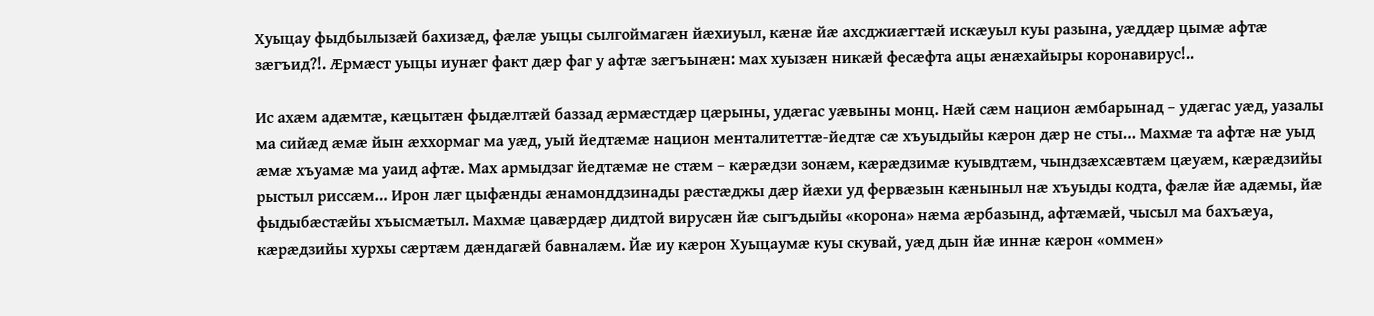Хуыцау фыдбылызæй бахизæд, фæлæ уыцы сылгоймагæн йæхиуыл, кæнæ йæ ахсджиæгтæй искæуыл куы разына, уæддæр цымæ афтæ зæгъид?!. Æрмæст уыцы иунæг факт дæр фаг у афтæ зæгъынæн: мах хуызæн никæй фесæфта ацы æнæхайыры коронавирус!..

Ис ахæм адæмтæ, кæцытæн фыдæлтæй баззад æрмæстдæр цæрыны, удæгас уæвыны монц. Нæй сæм национ æмбарынад – удæгас уæд, уазалы ма сийæд æмæ йын æххормаг ма уæд, уый йедтæмæ национ менталитеттæ-йедтæ сæ хъуыдыйы кæрон дæр не сты… Махмæ та афтæ нæ уыд æмæ хъуамæ ма уаид афтæ. Мах армыдзаг йедтæмæ не стæм – кæрæдзи зонæм, кæрæдзимæ куывдтæм, чындзæхсæвтæм цæуæм, кæрæдзийы рыстыл риссæм… Ирон лæг цыфæнды æнамонддзинады рæстæджы дæр йæхи уд фервæзын кæныныл нæ хъуыды кодта, фæлæ йæ адæмы, йæ фыдыбæстæйы хъысмæтыл. Махмæ цавæрдæр дидтой вирусæн йæ сыгъдыйы «корона» нæма æрбазынд, афтæмæй, чысыл ма бахъæуа, кæрæдзийы хурхы сæртæм дæндагæй бавналæм. Йæ иу кæрон Хуыцаумæ куы скувай, уæд дын йæ иннæ кæрон «оммен»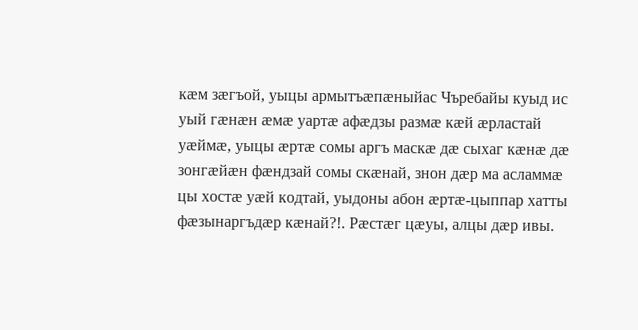кæм зæгъой, уыцы армытъæпæныйас Чъребайы куыд ис уый гæнæн æмæ уартæ афæдзы размæ кæй æрластай уæймæ, уыцы æртæ сомы аргъ маскæ дæ сыхаг кæнæ дæ зонгæйæн фæндзай сомы скæнай, знон дæр ма асламмæ цы хостæ уæй кодтай, уыдоны абон æртæ-цыппар хатты фæзынаргъдæр кæнай?!. Рæстæг цæуы, алцы дæр ивы.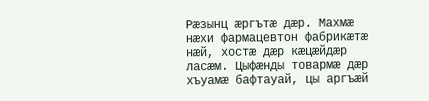Рæзынц æргътæ дæр. Махмæ нæхи фармацевтон фабрикæтæ нæй, хостæ дæр кæцæйдæр ласæм. Цыфæнды товармæ дæр хъуамæ бафтауай, цы аргъæй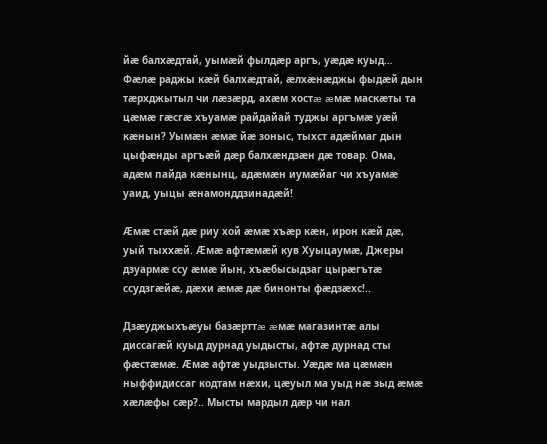йæ балхæдтай, уымæй фылдæр аргъ, уæдæ куыд… Фæлæ раджы кæй балхæдтай, æлхæнæджы фыдæй дын тæрхджытыл чи лæзæрд, ахæм хостæ æмæ маскæты та цæмæ гæсгæ хъуамæ райдайай туджы аргъмæ уæй кæнын? Уымæн æмæ йæ зоныс, тыхст адæймаг дын цыфæнды аргъæй дæр балхæндзæн дæ товар. Ома, адæм пайда кæнынц, адæмæн иумæйаг чи хъуамæ уаид, уыцы æнамонддзинадæй!

Æмæ стæй дæ риу хой æмæ хъæр кæн, ирон кæй дæ, уый тыххæй. Æмæ афтæмæй кув Хуыцаумæ, Джеры дзуармæ ссу æмæ йын, хъæбысыдзаг цырæгътæ ссудзгæйæ, дæхи æмæ дæ бинонты фæдзæхс!..

Дзæуджыхъæуы базæрттæ æмæ магазинтæ алы диссагæй куыд дурнад уыдысты, афтæ дурнад сты фæстæмæ. Æмæ афтæ уыдзысты. Уæдæ ма цæмæн ныффидиссаг кодтам нæхи, цæуыл ма уыд нæ зыд æмæ хæлæфы сæр?.. Мысты мардыл дæр чи нал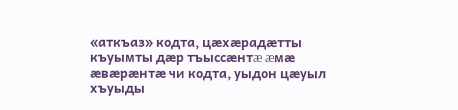«аткъаз» кодта, цæхæрадæтты къуымты дæр тъыссæнтæ æмæ æвæрæнтæ чи кодта, уыдон цæуыл хъуыды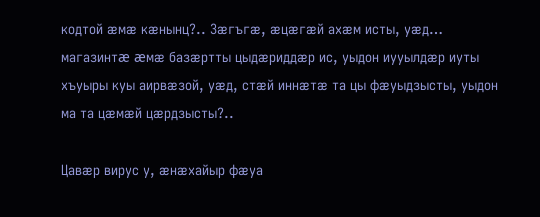кодтой æмæ кæнынц?.. Зæгъгæ, æцæгæй ахæм исты, уæд… магазинтæ æмæ базæртты цыдæриддæр ис, уыдон иууылдæр иуты хъуыры куы аирвæзой, уæд, стæй иннæтæ та цы фæуыдзысты, уыдон ма та цæмæй цæрдзысты?..

Цавæр вирус у, æнæхайыр фæуа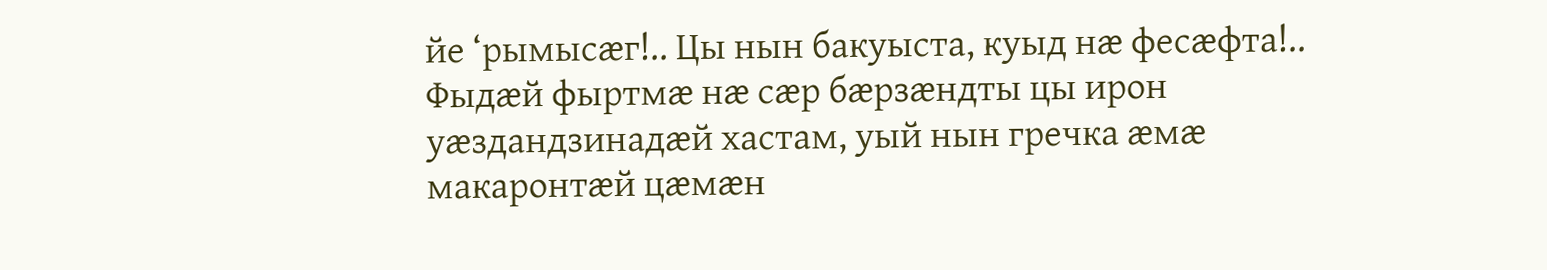йе ‘рымысæг!.. Цы нын бакуыста, куыд нæ фесæфта!.. Фыдæй фыртмæ нæ сæр бæрзæндты цы ирон уæздандзинадæй хастам, уый нын гречка æмæ макаронтæй цæмæн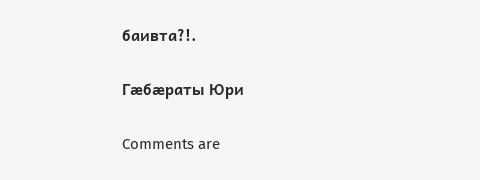баивта?!.

Гæбæраты Юри

Comments are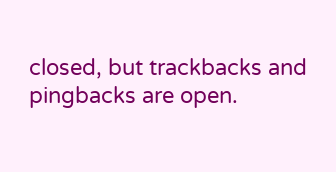closed, but trackbacks and pingbacks are open.